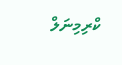ކްރިމިނަލް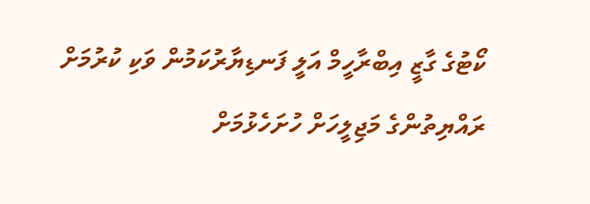ކޯޓުގެ ގާޒީ އިބްރާހީމް އަލީ ފަނޑިޔާރުކަމުން ވަކި ކުރުމަށް ރައްޔިތުންގެ މަޖިލީހަށް ހުށަހެޅުމަށް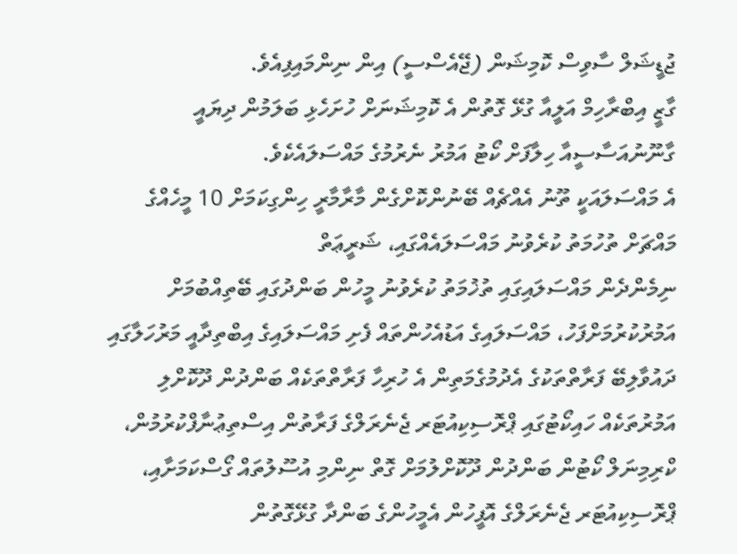ޖުޑީޝަލް ސާވިސް ކޮމިޝަން (ޖޭއެސްސީ) އިން ނިންމައިފިއެވެ.
ގާޒީ އިބްރާހިމް އަލީއާ ގުޅޭ ގޮތުން އެ ކޮމިޝަނަށް ހުށަހެޅި ބަލަމުން ދިޔައީ ގާނޫނުއަސާސީއާ ހިލާފަށް ކޯޓު އަމުރު ނެރުމުގެ މައްސަލައެކެވެ.
އެ މައްސަލައަކީ ތޫނު އެއްޗެއް ބޭނުންކޮށްގެން މާރާމާރީ ހިންގިކަމަށް 10 މީހެއްގެ މައްޗަށް ތުހުމަތު ކުރެވުނު މައްސަލައެއްގައި، ޝަރީޢަތް
ނިމެންދެން މައްސަލައިގައި ތުޚުމަތު ކުރެވުނު މީހުން ބަންދުގައި ބޭތިއްބުމަށް އަމުރުކުރުމަށްފަހު، މައްސަލައިގެ އަޑުއެހުންތައް ފެށި މައްސަލައިގެ އިބްތިދާއީ މަރުހަލާގައި ދައުވާލިބޭ ފަރާތްތަކުގެ އެދުމުގެމަތިން އެ ހުރިހާ ފަރާތްތަކެއް ބަންދުން ދޫކޮށްލި އަމުރުތަކެއް ހައިކޯޓުގައި ޕްރޮސިކިއުޓަރ ޖެނެރަލްގެ ފަރާތުން އިސްތިޢުނާފްކުރުމުން، ކްރިމިނަލް ކޯޓުން ބަންދުން ދޫކޮށްލުމަށް ގޮތް ނިންމި އުސޫލުތައް ގޯސްކަމަށާއި، ޕްރޮސިކިއުޓަރ ޖެނެރަލްގެ އޮފީހުން އެމީހުންގެ ބަންދާ ގުޅޭގޮތުން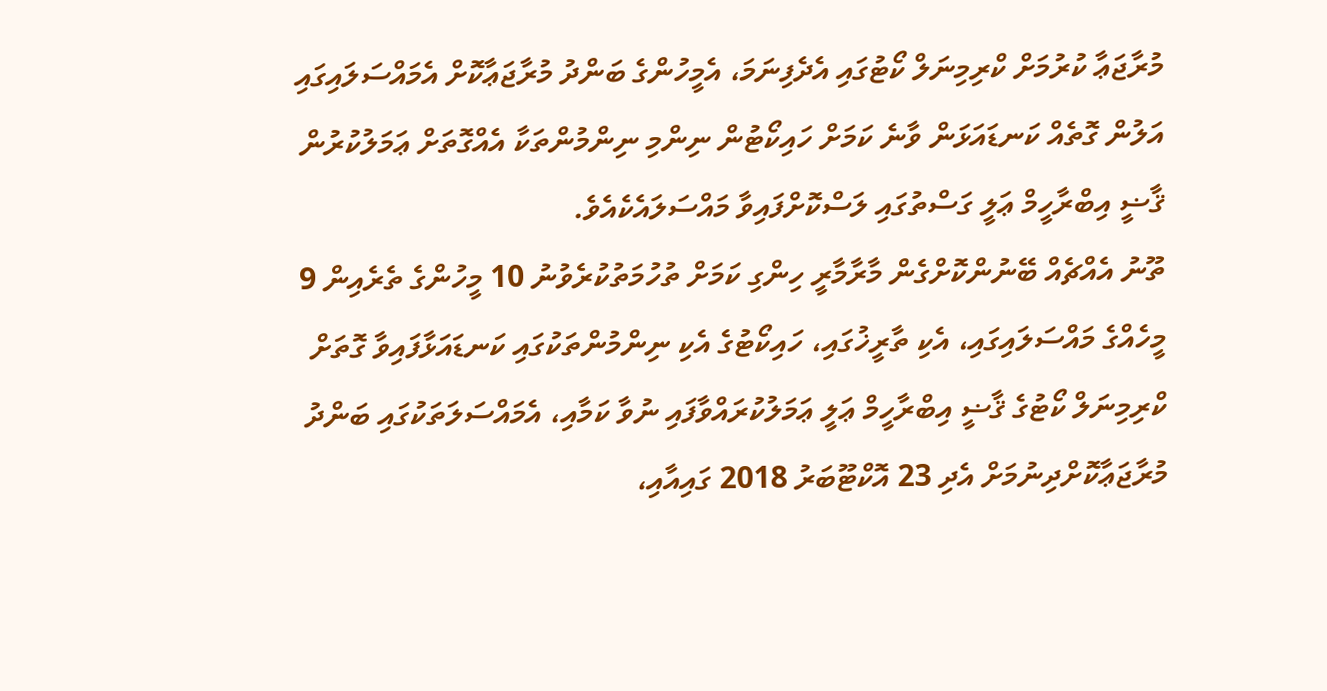މުރާޖަޢާ ކުރުމަށް ކްރިމިނަލް ކޯޓުގައި އެދެފިނަމަ، އެމީހުންގެ ބަންދު މުރާޖަޢާކޮށް އެމައްސަލައިގައި އަލުން ގޮތެއް ކަނޑައަޅަން ވާނެ ކަމަށް ހައިކޯޓުން ނިންމި ނިންމުންތަކާ އެއްގޮތަށް ޢަމަލުކުރުން ޤާޟީ އިބްރާހީމް ޢަލީ ގަސްތުގައި ލަސްކޮށްފައިވާ މައްސަލައެކެއެވެ.
ތޫނު އެއްޗެއް ބޭނުންކޮށްގެން މާރާމާރީ ހިންގި ކަމަށް ތުހުމަތުކުރެވުނު 10 މީހުންގެ ތެރެއިން 9 މީހެއްގެ މައްސަލައިގައި، އެކި ތާރީޚުގައި، ހައިކޯޓުގެ އެކި ނިންމުންތަކުގައި ކަނޑައަޅާފައިވާ ގޮތަށް ކްރިމިނަލް ކޯޓުގެ ޤާޟީ އިބްރާހީމް ޢަލީ ޢަމަލުކުރައްވާފައި ނުވާ ކަމާއި، އެމައްސަލަތަކުގައި ބަންދު މުރާޖަޢާކޮށްދިނުމަށް އެދި 23 އޮކްޓޫބަރު 2018 ގައިއާއި،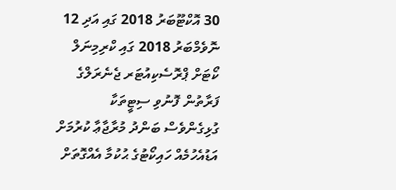30 އޮކްޓޫބަރު 2018 ގައި އަދި 12 ނޮވެމްބަރު 2018 ގައި ކްރިމިނަލް ކޯޓަށް ޕްރޮސެކިއުޓަރ ޖެނެރަލްގެ ފަރާތުން ފޮނުވި ސިޓީތަކާ ގުޅިގެންވެސް ބަންދު މުރާޖާޢާ ކުރުމަށް އަޑުއެހުމެއް ހައިކޯޓުގެ ޙުކުމާ އެއްގޮތަށް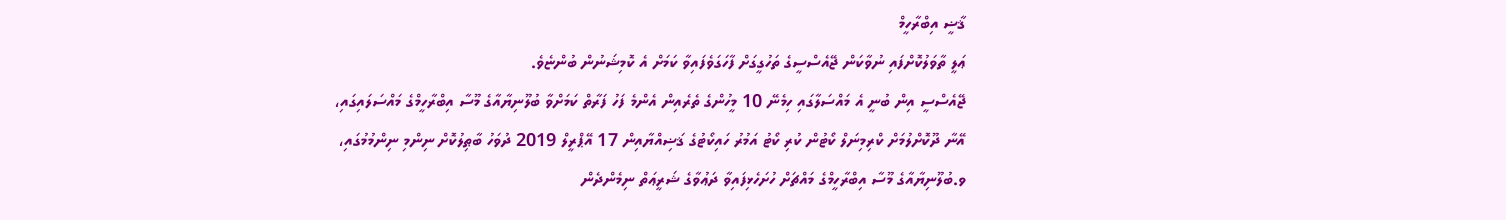ޤާޟީ އިބްރާހީމް
ޢަލީ ތާވަލުކޮށްފައި ނުވާކަން ޖޭއެސްސީގެ ތަހުގީގަށް ފާހަގަވެފައިވާ ކަމަށް އެ ކޮމިޝަނުން ބުންޏެވެ.
ޖޭއެސްސީ އިން ބުނީ އެ މައްސަލާގައި ހިމެނޭ 10 މީހުންގެ ތެރެއިން އެންމެ ފަހު ފަރާތް ކަމަށްވާ ބުލޫނިޔާއާގެ މޫސާ އިބްރާހީމްގެ މައްސަލައިގައި، އޭނާ ދޫކޮށްލުމަށް ކްރިމިނަލް ކޯޓުން ކުރި ކޯޓު އަމުރު ހައިކޯޓުގެ ޤަޟިއްޔާއިން 17 އޭޕްރީލް 2019 ދުވަހު ބާޠިލުކޮށް ނިންމި ނިންމުމުގައި، ވ.ބުލޫނިޔާއާގެ މޫސާ އިބްރާހީމްގެ މައްޗަށް ހުށަހެޅިފައިވާ ދަޢުވާގެ ޝަރީޢަތް ނިމެންދެން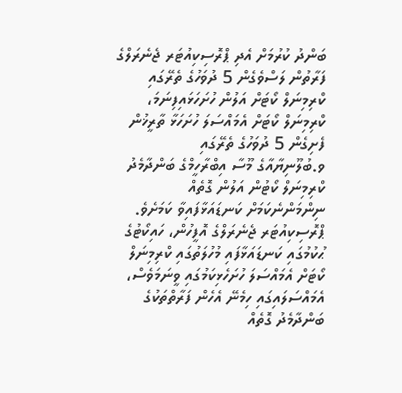ބަންދު ކުރުމަށް އެދި ޕްރޮސިކިއުޓަރ ޖެނެރަލްގެ ފަރާތުން ލަސްވެގެން 5 ދުވަހުގެ ތެރޭގައި ކްރިމިނަލް ކޯޓަށް އަލުން ހުށަހަޅައިފިނަމަ، ކްރިމިނަލް ކޯޓަށް އެމައްސަލަ ހުށަހަޅާ ތާރީޚުން ފެށިގެން 5 ދުވަހުގެ ތެރޭގައި
ވ.ބުލޫނިޔާއާގެ މޫސާ އިބްރާހީމްގެ ބަންދާމެދު ކްރިމިނަލް ކޯޓުން އަލުން ގޮތެއް ނިންމަންނެކަމަށް ކަނޑައަޅާފައިވާ ކަމަށެވެ.
ޕްރޮސިކިއުޓަރ ޖެނެރަލްގެ އޮފީހުން، ހައިކޯޓުގެ ޙުކުމުގައި ކަނޑައަޅާފައި މުހުލަތުގައި ކްރިމިނަލް ކޯޓަށް އެމައްސަލަ ހުށަހެޅިކަމުގައި ވީނަމަވެސް، އެމައްސަލައިގައި ހިމެނޭ އެހެން ފަރާތްތަކުގެ ބަންދާމެދު ގޮތެއް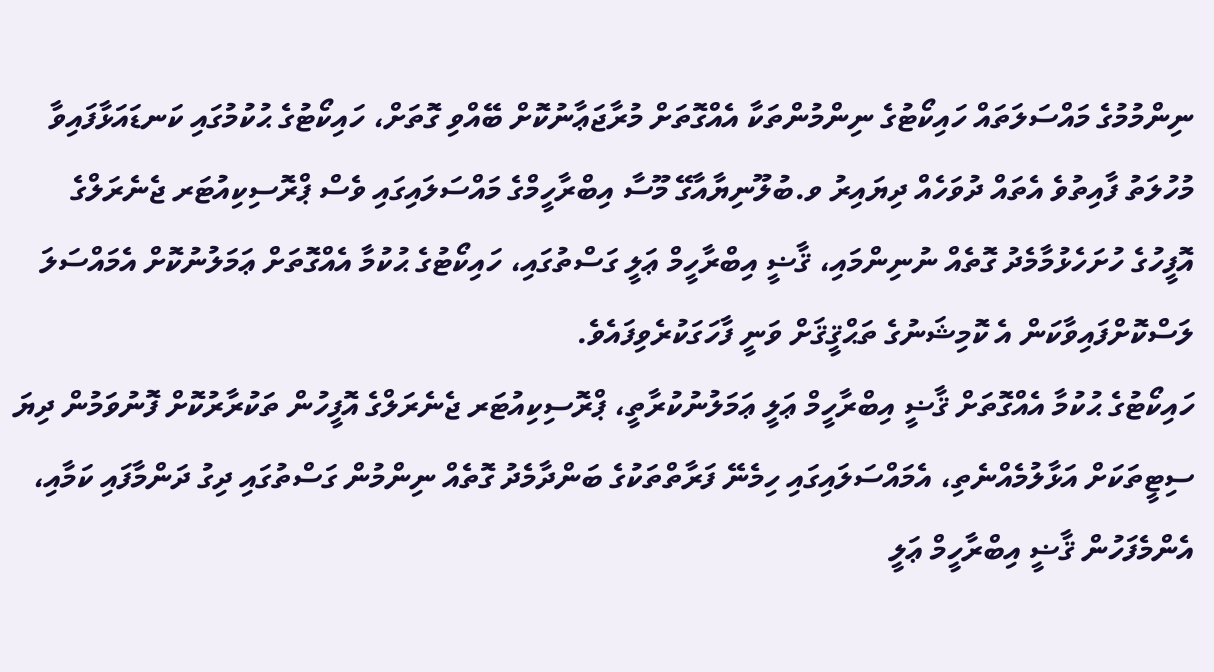ނިންމުމުގެ މައްސަލަތައް ހައިކޯޓުގެ ނިންމުންތަކާ އެއްގޮތަށް މުރާޖަޢާނުކޮށް ބޭއްވި ގޮތަށް، ހައިކޯޓުގެ ޙުކުމުގައި ކަނޑައަޅާފައިވާ މުހުލަތު ފާއިތުވެ އެތައް ދުވަހެއް ދިޔައިރު ވ.ބުލޫނިޔާއާގޭ މޫސާ އިބްރާހީމްގެ މައްސަލައިގައި ވެސް ޕްރޮސިކިއުޓަރ ޖެނެރަލްގެ އޮފީހުގެ ހުށަހެޅުމާމެދު ގޮތެއް ނުނިންމައި، ޤާޟީ އިބްރާހީމް ޢަލީ ގަސްތުގައި، ހައިކޯޓުގެ ޙުކުމާ އެއްގޮތަށް ޢަމަލުނުކޮށް އެމައްސަލަ
ލަސްކޮށްފައިވާކަން އެ ކޮމިޝަނުގެ ތަޙްޤީޤަށް ވަނީ ފާހަގަކުރެވިފައެވެ.
ހައިކޯޓުގެ ޙުކުމާ އެއްގޮތަށް ޤާޟީ އިބްރާހީމް ޢަލީ ޢަމަލުނުކުރާތީ، ޕްރޮސިކިއުޓަރ ޖެނެރަލްގެ އޮފީހުން ތަކުރާރުކޮށް ފޮނުވަމުން ދިޔަ ސިޓީތަކަށް އަޅާލުމެއްނެތި، އެމައްސަލައިގައި ހިމެނޭ ފަރާތްތަކުގެ ބަންދާމެދު ގޮތެއް ނިންމުން ގަސްތުގައި ދިގު ދަންމާފައި ކަމާއި، އެންމެފަހުން ޤާޟީ އިބްރާހީމް ޢަލީ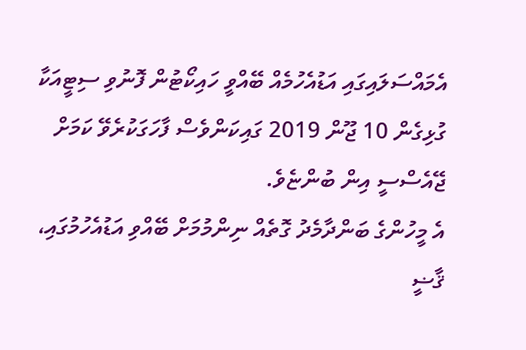އެމައްސަލައިގައި އަޑުއެހުމެއް ބޭއްވީ ހައިކޯޓުން ފޮނުވި ސިޓީއަކާ ގުޅިގެން 10 ޖޫން 2019 ގައިކަންވެސް ފާހަގަކުރެވޭ ކަމަށް ޖޭއެސްސީ އިން ބުންޏެވެ.
އެ މީހުންގެ ބަންދާމެދު ގޮތެއް ނިންމުމަށް ބޭއްވި އަޑުއެހުމުގައި، ޤާޟީ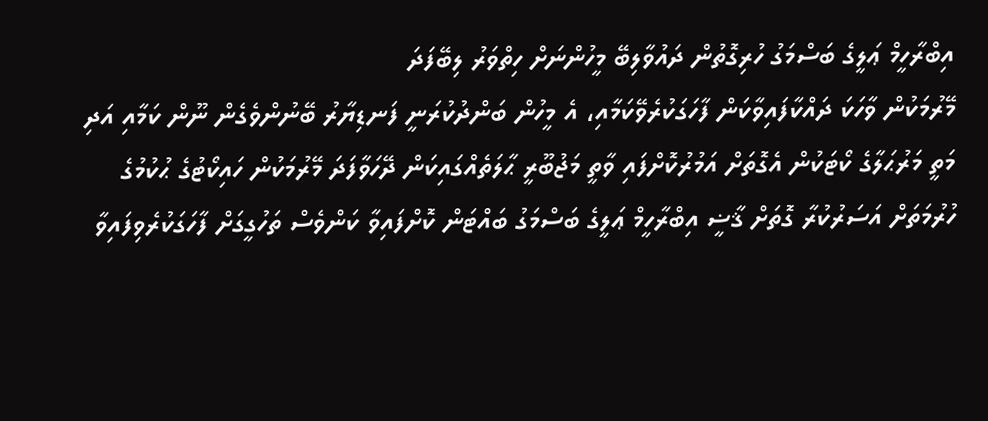އިބްރާހީމް ޢަލީގެ ބަސްމަގު ހުރިގޮތުން ދައުވާލިބޭ މީހުންނަށް ހިތްވަރު ލިބޭފަދަ
މޭރުމަކުން ވާހަކަ ދައްކާފައިވާކަން ފާހަގަކުރެވޭކަމާއި، އެ މީހުން ބަންދުކުރަނީ ފަނޑިޔާރު ބޭނުންވެގެން ނޫން ކަމާއި އަދި މަތީ މަރުޙަލާގެ ކޯޓަކުން އެގޮތަށް އަމުރުކޮށްފައި ވާތީ މަޖުބޫރީ ޙާލަތެއްގައިކަން ދޭހަވާފަދަ މޭރުމަކުން ހައިކޯޓުގެ ޙުކުމުގެ ހުރުމަތަށް އަސަރުކުރާ ގޮތަށް ޤާޟީ އިބްރާހީމް ޢަލީގެ ބަސްމަގު ބައްޓަން ކޮށްފައިވާ ކަންވެސް ތަހުގީގަށް ފާހަގަކުރެވިފައިވާ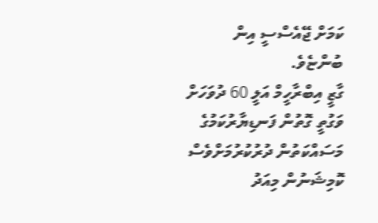ކަމަށް ޖޭއެސްސީ އިން ބުންޏެވެ.
ގާޒީ އިބްރާހީމް އަލީ 60 ދުވަހަށް ވަގުތީ ގޮތުން ފަނޑިޔާރުކަމުގެ މަސައްކަތުން ދުރުކުރުމަށްވެސް ކޮމިޝަނުން މިއަދު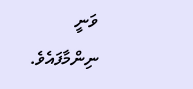ވަނީ ނިންމާފައެވެ.